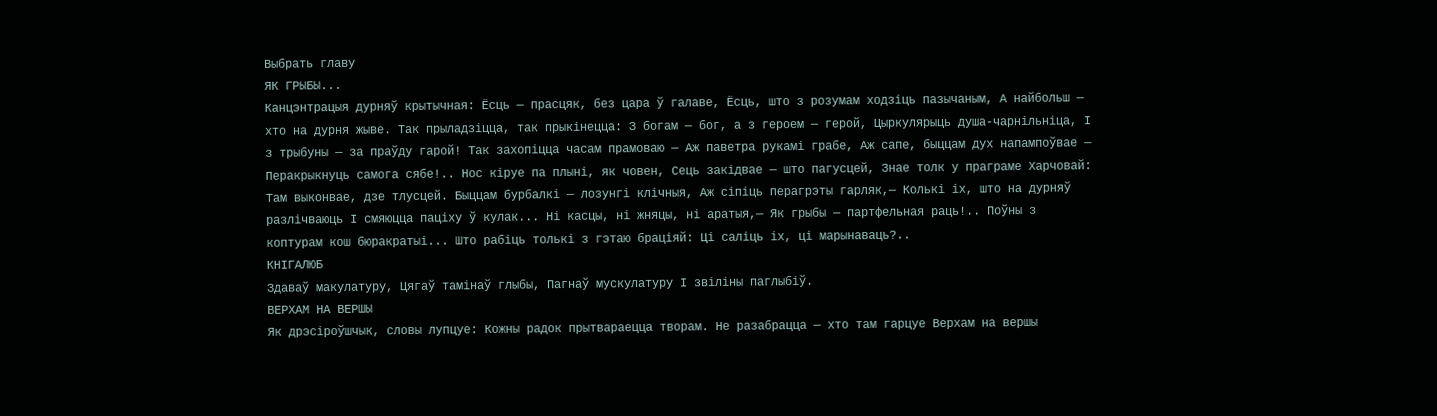Выбрать главу
ЯК ГРЫБЫ...
Канцэнтрацыя дурняў крытычная: Ёсць — прасцяк, без цара ў галаве, Ёсць, што з розумам ходзіць пазычаным, А найбольш — хто на дурня жыве. Так прыладзіцца, так прыкінецца: З богам — бог, а з героем — герой, Цыркулярыць душа-чарнільніца, І з трыбуны — за праўду гарой! Так захопіцца часам прамоваю — Аж паветра рукамі грабе, Аж сапе, быццам дух напампоўвае — Перакрыкнуць самога сябе!.. Нос кіруе па плыні, як човен, Сець закідвае — што пагусцей, Знае толк у праграме Харчовай: Там выконвае, дзе тлусцей. Быццам бурбалкі — лозунгі клічныя, Аж сіпіць перагрэты гарляк,— Колькі іх, што на дурняў разлічваюць І смяюцца паціху ў кулак... Ні касцы, ні жняцы, ні аратыя,— Як грыбы — партфельная раць!.. Поўны з коптурам кош бюракратыі... Што рабіць толькі з гэтаю браціяй: Ці саліць іх, ці марынаваць?..
КНІГАЛЮБ
Здаваў макулатуру, Цягаў тамінаў глыбы, Пагнаў мускулатуру І звіліны паглыбіў.
ВЕРХАМ НА ВЕРШЫ
Як дрэсіроўшчык, словы лупцуе: Кожны радок прытвараецца творам. Не разабрацца — хто там гарцуе Верхам на вершы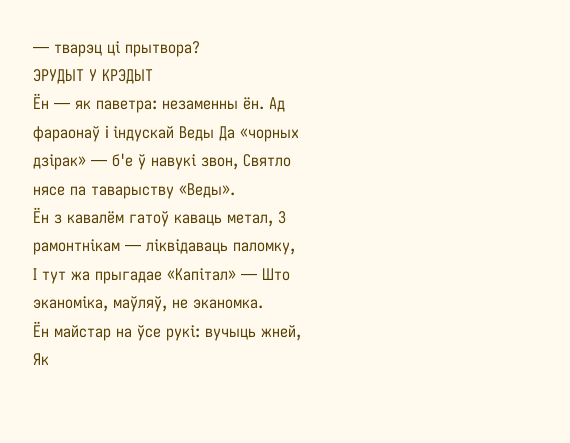— тварэц ці прытвора?
ЭРУДЫТ У КРЭДЫТ
Ён — як паветра: незаменны ён. Ад фараонаў i індускай Веды Да «чорных дзірак» — б'е ў навукі звон, Святло нясе па таварыству «Веды».
Ён з кавалём гатоў каваць метал, З рамонтнікам — ліквідаваць паломку, І тут жа прыгадае «Капітал» — Што эканоміка, маўляў, не эканомка.
Ён майстар на ўсе рукі: вучыць жней, Як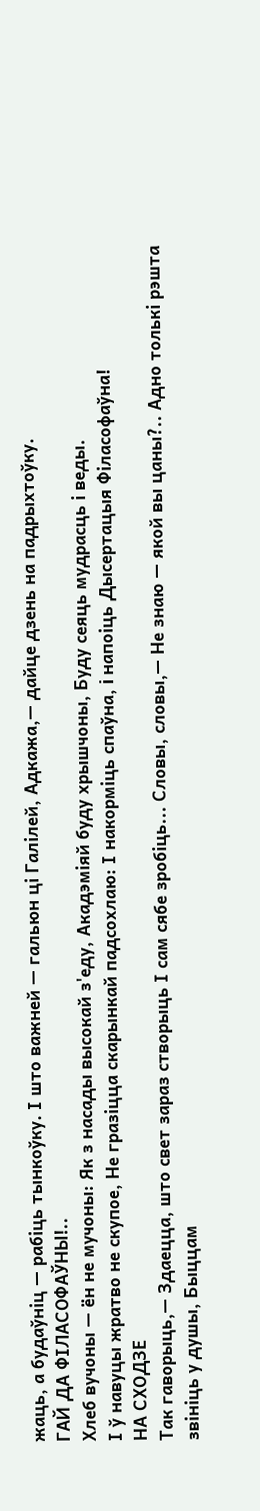жаць, а будаўніц — рабіць тынкоўку. І што важней — гальюн ці Галілей, Адкажа,— дайце дзень на падрыхтоўку.
ГАЙ ДА ФІЛАСОФАЎНЫ!..
Хлеб вучоны — ён не мучоны: Як з насады высокай з'еду, Акадэміяй буду хрышчоны, Буду сеяць мудрасць і веды.
І ў навуцы жратво не скупое, Не гразіцца скарынкай падсохлаю: І накорміць спаўна, i напоіць Дысертацыя Філасофаўна!
НА СХОДЗЕ
Так гаворыць,— Здаецца, што свет зараз створыць І сам сябе зробіць... Словы, словы,— Не знаю — якой вы цаны?.. Адно толькі рэшта звініць у душы, Быццам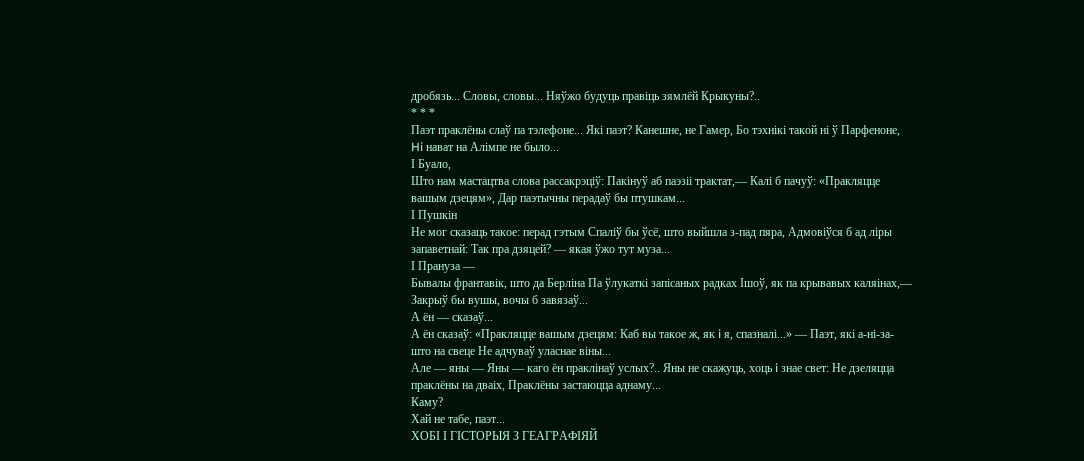дробязь... Словы, словы... Няўжо будуць правіць зямлёй Крыкуны?..
* * *
Паэт праклёны слаў па тэлефоне... Які паэт? Канешне, не Гамер, Бо тэхнікі такой ні ў Парфеноне, Hi нават на Алімпе не было...
І Буало,
Што нам мастацтва слова рассакрэціў: Пакінуў аб паэзіі трактат,— Калі б пачуў: «Пракляцце вашым дзецям», Дар паэтычны перадаў бы птушкам...
І Пушкін
Не мог сказаць такое: перад гэтым Спаліў бы ўсё, што выйшла з-пад пяра, Адмовіўся б ад ліры запаветнай: Так пра дзяцей? — якая ўжо тут муза...
І Прануза —
Бывалы франтавік, што да Берліна Па ўлукаткі запісаных радках Ішоў, як па крывавых каляінах,— Закрыў бы вушы, вочы б завязаў...
А ён — сказаў...
А ён сказаў: «Пракляцце вашым дзецям: Каб вы такое ж, як i я, спазналі...» — Паэт, які а-ні-за-што на свеце Не адчуваў уласнае віны...
Але — яны — Яны — каго ён праклінаў услых?.. Яны не скажуць, хоць i знае свет: Не дзеляцца праклёны на дваіх, Праклёны застаюцца аднаму...
Каму?
Хай не табе, паэт...
ХОБІ І ГІСТОРЫЯ З ГЕАГРАФІЯЙ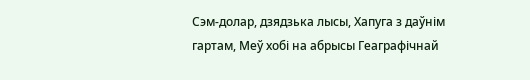Сэм-долар, дзядзька лысы, Хапуга з даўнім гартам, Меў хобі на абрысы Геаграфічнай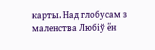карты. Над глобусам з маленства Любіў ён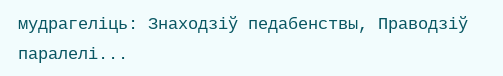мудрагеліць: Знаходзіў педабенствы, Праводзіў паралелі...